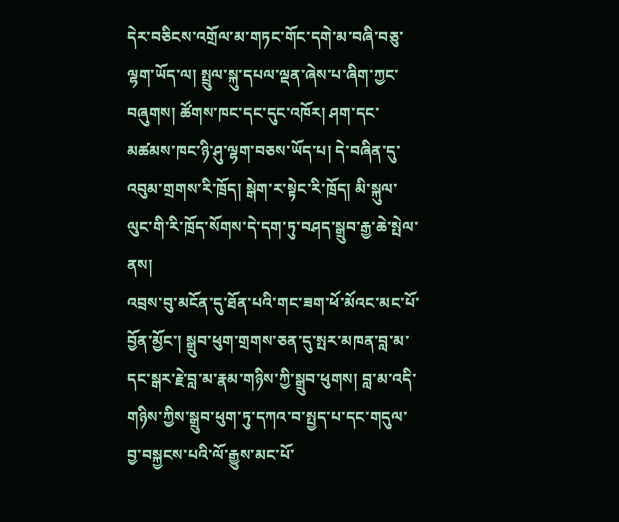དེར་བཅིངས་འགྲོལ་མ་གཏང་གོང་དགེ་མ་བཞི་བཅུ་ལྷག་ཡོད་ལ། སྤྲུལ་སྐུ་དཔལ་ལྡན་ཞེས་པ་ཞིག་ཀྱང་བཞུགས། ཚོགས་ཁང་དང་དུང་འཁོར། ཤག་དང་མཚམས་ཁང་ཉི་ཤུ་ལྷག་བཅས་ཡོད་པ། དེ་བཞིན་དུ་འབུམ་གྲགས་རི་ཁྲོད། སྒེག་ར་སྟེང་རི་ཁྲོད། མི་སྐུལ་ལུང་གི་རི་ཁྲོད་སོགས་དེ་དག་ཏུ་བཤད་སྒྲུབ་རྒྱ་ཆེ་སྤེལ་ནས།
འབྲས་བུ་མངོན་དུ་ཐོན་པའི་གང་ཟག་ཕོ་མོའང་མང་པོ་བྱོན་མྱོང་། སྒྲུབ་ཕུག་གྲགས་ཅན་དུ་སྤར་མཁན་བླ་མ་དང་སྒར་རྗེ་བླ་མ་རྣམ་གཉིས་ཀྱི་སྒྲུབ་ཕུགས། བླ་མ་འདི་གཉིས་ཀྱིས་སྒྲུབ་ཕུག་ཏུ་དཀའ་བ་སྤྱད་པ་དང་གདུལ་བྱ་བསྐྱངས་པའི་ལོ་རྒྱུས་མང་པོ་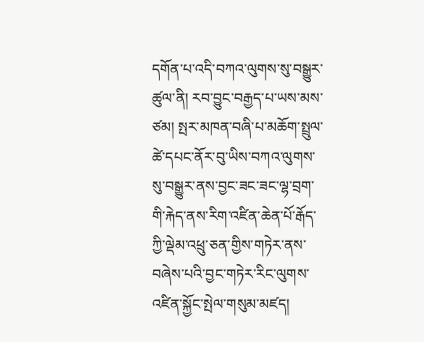དགོན་པ་འདི་བཀའ་ལུགས་སུ་བསྒྱུར་ཚུལ་ནི། རབ་བྱུང་བརྒྱད་པ་ཡས་མས་ཙམ། སྤར་མཁན་བཞི་པ་མཆོག་སྤྲུལ་ཚེ་དཔང་ནོར་བུ་ཡིས་བཀའ་ལུགས་སུ་བསྒྱུར་ནས་བྱང་ཟང་ཟང་ལྷ་བྲག་གི་རྐེད་ནས་རིག་འཛིན་ཆེན་པོ་རྒོད་ཀྱི་ལྡེམ་འཕྲུ་ཅན་གྱིས་གཏེར་ནས་བཞེས་པའི་བྱང་གཏེར་རིང་ལུགས་འཛིན་སྐྱོང་སྤེལ་གསུམ་མཛད།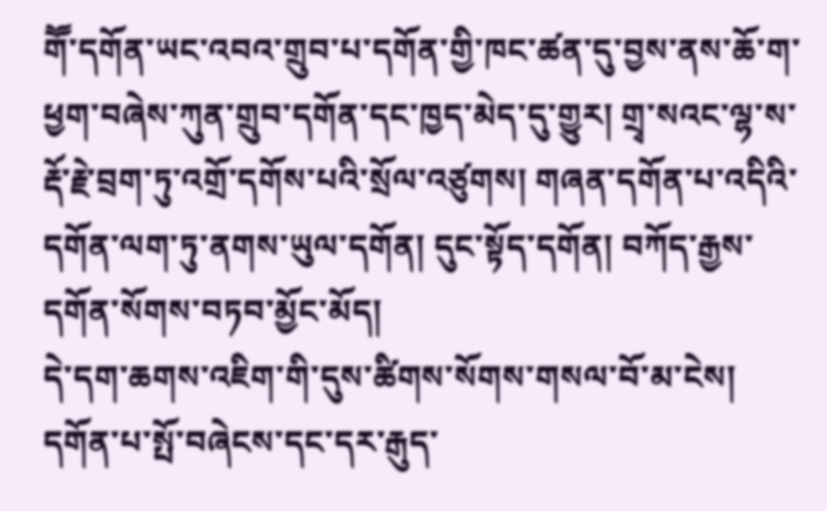གཽ་དགོན་ཡང་འབའ་གྲུབ་པ་དགོན་གྱི་ཁང་ཚན་དུ་བྱས་ནས་ཆོ་ག་ཕྱག་བཞེས་ཀུན་གྲུབ་དགོན་དང་ཁྱད་མེད་དུ་གྱུར། གྲྭ་སའང་ལྷ་ས་རྡོ་རྗེ་བྲག་ཏུ་འགྲོ་དགོས་པའི་སྲོལ་འཙུགས། གཞན་དགོན་པ་འདིའི་དགོན་ལག་ཏུ་ནགས་ཡུལ་དགོན། དུང་སྟོད་དགོན། བཀོད་རྒྱས་དགོན་སོགས་བཏབ་མྱོང་མོད།
དེ་དག་ཆགས་འཇིག་གི་དུས་ཚིགས་སོགས་གསལ་བོ་མ་ངེས། དགོན་པ་སྤོ་བཞེངས་དང་དར་རྒུད་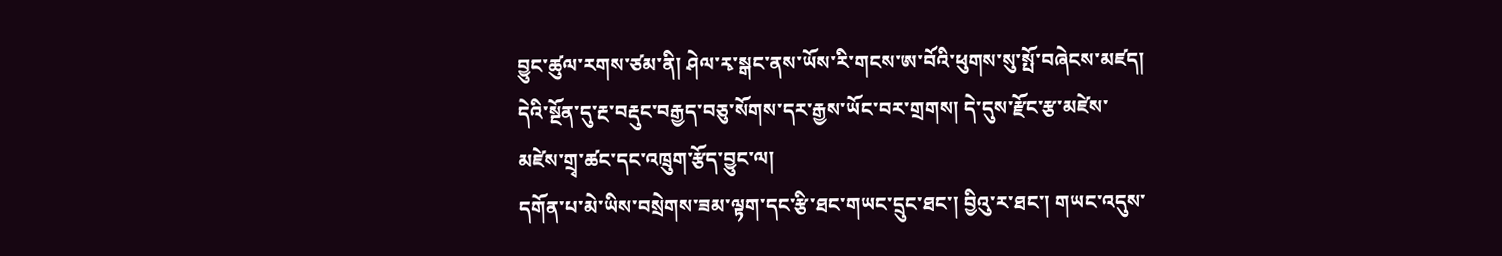བྱུང་ཚུལ་རགས་ཙམ་ནི། ཤེལ་རྭ་སྒང་ནས་ཡོས་རི་གངས་ཨ་བོའི་ཕུགས་སུ་སྤོ་བཞེངས་མཛད། དེའི་སྔོན་དུ་རྔ་བརྡུང་བརྒྱད་བཅུ་སོགས་དར་རྒྱས་ཡོང་བར་གྲགས། དེ་དུས་རྫོང་རྩ་མཛེས་མཛེས་གྲྭ་ཚང་དང་འཁྲུག་རྩོད་བྱུང་ལ།
དགོན་པ་མེ་ཡིས་བསྲེགས་ཟམ་ལྟག་དང་རྩི་ཐང་གཡང་དྲུང་ཐང་། བྱིའུ་ར་ཐང་། གཡང་འདུས་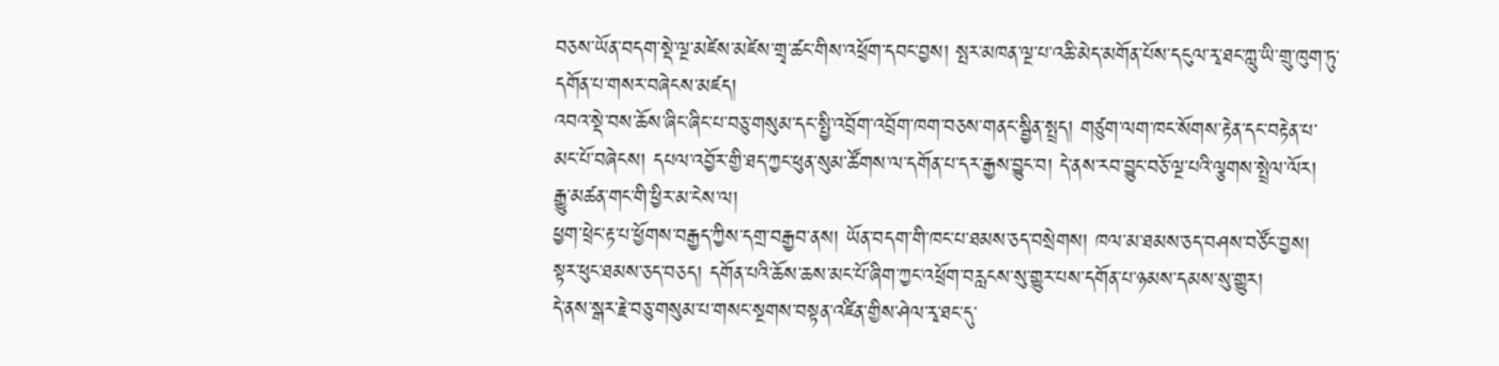བཅས་ཡོན་བདག་སྡེ་ལྔ་མཛེས་མཛེས་གྲྭ་ཚང་གིས་འཕྲོག་དབང་བྱས། སྤར་མཁན་ལྔ་པ་འཆི་མེད་མགོན་པོས་དངུལ་རྭ་ཐང་ཀླུ་ཡི་གྲུ་ཁུག་ཏུ་དགོན་པ་གསར་བཞེངས་མཛད།
འབའ་སྡེ་བས་ཆོས་ཞིང་ཞིང་པ་བཅུ་གསུམ་དང་སྤྱི་འབྲོག་འབྲོག་ཁག་བཅས་གནང་སྦྱིན་སྤྲད། གཙུག་ལག་ཁང་སོགས་རྟེན་དང་བརྟེན་པ་མང་པོ་བཞེངས། དཔལ་འབྱོར་གྱི་ཐད་ཀྱང་ཕུན་སུམ་ཚོགས་ལ་དགོན་པ་དར་རྒྱས་བྱུང་བ། དེ་ནས་རབ་བྱུང་བཅོ་ལྔ་པའི་ལྕགས་སྤྲེལ་ལོར། རྒྱུ་མཚན་གང་གི་ཕྱིར་མ་ངེས་ལ།
ཕྱག་ཕྲེང་རྟ་པ་ཕྱོགས་བརྒྱད་ཀྱིས་དགྲ་བརྒྱབ་ནས། ཡོན་བདག་གི་ཁང་པ་ཐམས་ཅད་བསྲེགས། ཁལ་མ་ཐམས་ཅད་བཤས་བཙོང་བྱས། སྟར་ཕུང་ཐམས་ཅད་བཅད། དགོན་པའི་ཆོས་ཆས་མང་པོ་ཞིག་ཀྱང་འཕྲོག་བརླངས་སུ་གྱུར་པས་དགོན་པ་ཉམས་དམས་སུ་གྱུར།
དེ་ནས་སྒར་རྗེ་བཅུ་གསུམ་པ་གསང་སྔགས་བསྟན་འཛིན་གྱིས་ཤེལ་རྭ་ཐང་དུ་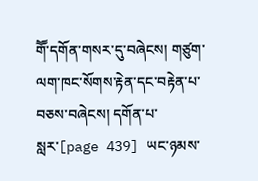གཽ་དགོན་གསར་དུ་བཞེངས། གཙུག་ལག་ཁང་སོགས་རྟེན་དང་བརྟེན་པ་བཅས་བཞེངས། དགོན་པ་སླར་[page 439] ཡང་ཉམས་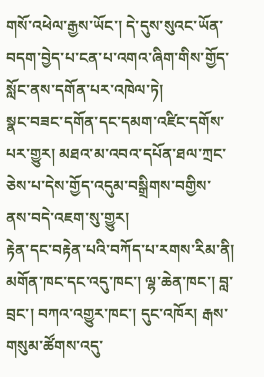གསོ་འཕེལ་རྒྱས་ཡོང་། དེ་དུས་སུའང་ཡོན་བདག་བྱེད་པ་ངན་པ་འགའ་ཞིག་གིས་གྱོད་སློང་ནས་དགོན་པར་འཁེལ་ཏེ།
སྣང་བཟང་དགོན་དང་དམག་འཛིང་དགོས་པར་གྱུར། མཐའ་མ་འབའ་དཔོན་ཐལ་ཀྲང་ཅེས་པ་དེས་གྱོད་འདུམ་བསྒྲིགས་བགྱིས་ནས་བདེ་འཇག་སུ་གྱུར།
རྟེན་དང་བརྟེན་པའི་བཀོད་པ་རགས་རིམ་ནི། མགོན་ཁང་དང་འདུ་ཁང་། ལྷ་ཆེན་ཁང་། བླ་བྲང་། བཀའ་འགྱུར་ཁང་། དུང་འཁོར། རྒས་གསུམ་ཚོགས་འདུ་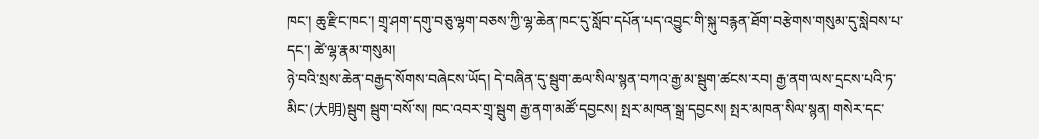ཁང་། ཆུ་རྫིང་ཁང་། གྲྭ་ཤག་དགུ་བཅུ་ལྷག་བཅས་ཀྱི་ལྷ་ཆེན་ཁང་དུ་སློབ་དཔོན་པད་འབྱུང་གི་སྐུ་བརྙན་ཐོག་བརྩེགས་གསུམ་དུ་སླེབས་པ་དང་། ཚེ་ལྷ་རྣམ་གསུམ།
ཉེ་བའི་སྲས་ཆེན་བརྒྱད་སོགས་བཞེངས་ཡོད། དེ་བཞིན་དུ་སྦུག་ཆལ་སིལ་སྙན་བཀའ་རྒྱ་མ་སྦུག་ཚངས་རབ། རྒྱ་ནག་ལས་དྲངས་པའི་ཏ་མིང་(大明)སྦུག སྦུག་བསོ་ས། ཁང་འབར་གྲྭ་སྦུག རྒྱ་ནག་མཚོ་དབྱངས། སྤར་མཁན་སྒྲ་དབྱངས། སྤར་མཁན་སིལ་སྙན། གསེར་དང་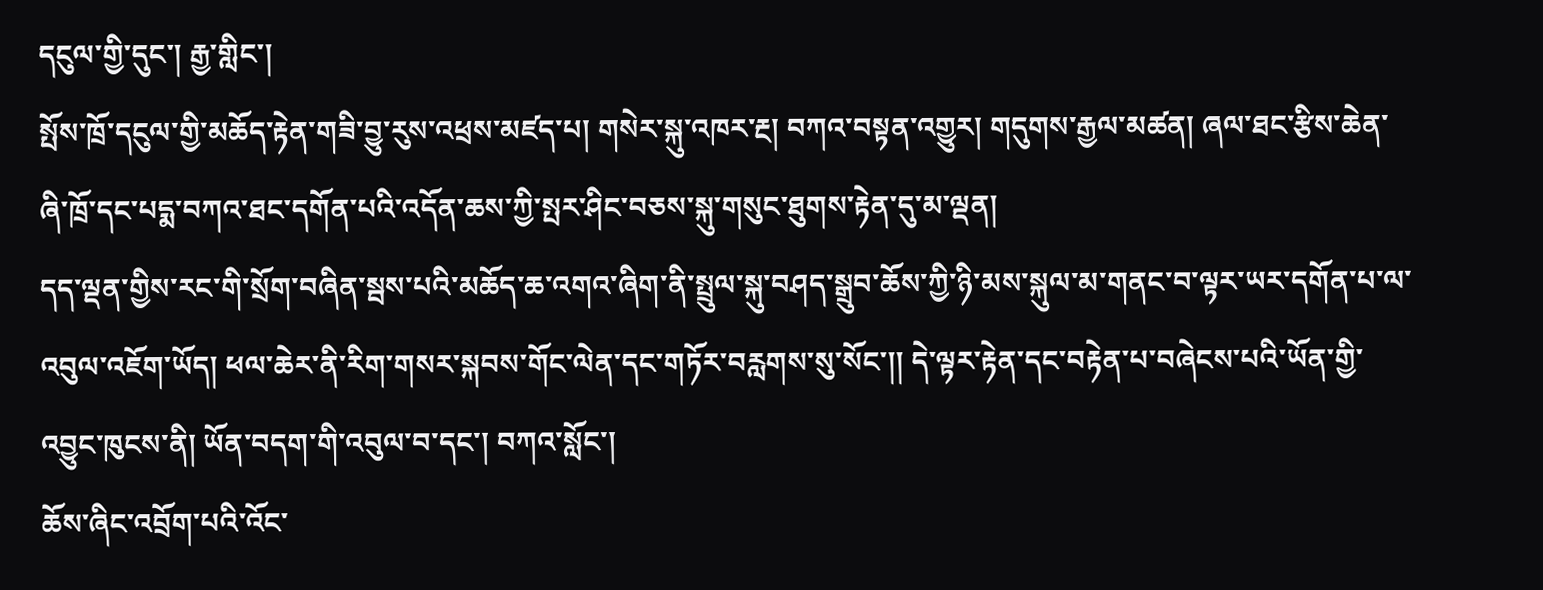དངུལ་གྱི་དུང་། རྒྱ་གླིང་།
སྤོས་ཁྲོ་དངུལ་གྱི་མཆོད་རྟེན་གཟི་བྱུ་རུས་འཕྲས་མཛད་པ། གསེར་སྐུ་འཁར་རྔ། བཀའ་བསྟན་འགྱུར། གདུགས་རྒྱལ་མཚན། ཞལ་ཐང་རྩིས་ཆེན་ཞི་ཁྲོ་དང་པདྨ་བཀའ་ཐང་དགོན་པའི་འདོན་ཆས་ཀྱི་སྤར་ཤིང་བཅས་སྐུ་གསུང་ཐུགས་རྟེན་དུ་མ་ལྡན།
དད་ལྡན་གྱིས་རང་གི་སྲོག་བཞིན་སྦས་པའི་མཆོད་ཆ་འགའ་ཞིག་ནི་སྤྲུལ་སྐུ་བཤད་སྒྲུབ་ཆོས་ཀྱི་ཉི་མས་སྐུལ་མ་གནང་བ་ལྟར་ཡར་དགོན་པ་ལ་འབུལ་འཇོག་ཡོད། ཕལ་ཆེར་ནི་རིག་གསར་སྐབས་གོང་ལེན་དང་གཏོར་བརླགས་སུ་སོང་།། དེ་ལྟར་རྟེན་དང་བརྟེན་པ་བཞེངས་པའི་ཡོན་གྱི་འབྱུང་ཁུངས་ནི། ཡོན་བདག་གི་འབུལ་བ་དང་། བཀའ་སློང་།
ཆོས་ཞིང་འབྲོག་པའི་འོང་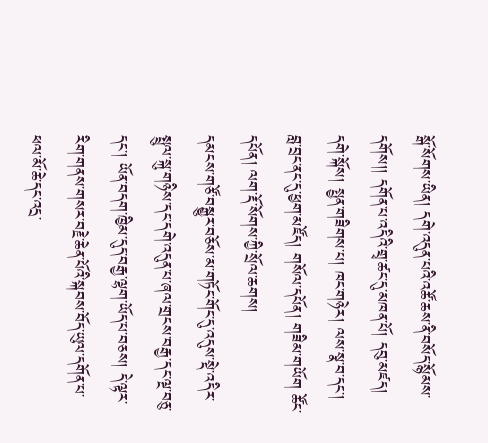སྒོ་སོགས་ཡིན། དགེ་འདུན་པའི་འཚོ་ཆས་ནི་བསོད་སྙོམས་དགོས།། དགོན་པ་འདིའི་གྲྭ་ཚང་དུ་མཁན་པོ། དབུ་མཛད། དགེ་སྐོས། སྤྱན་གཟིགས་པ། ཁང་གཉེར། ལས་སྣ་བ་དང་། བླ་བྲང་ནང་དུ་ཕྱག་མཛོད། གསོལ་དཔོན། གཟིམ་གཡོག ཚོང་དཔོན། ལག་རྡོ་སོགས་ཀྱི་སྲོལ་ཆགས།
དམངས་གཙོ་བསྒྱུར་བཅོས་མ་གཏོང་གོང་དུ་འདུས་སྡེ་འདིར་སྤྲུལ་སྐུ་གཉིས་དང་དགེ་འདུན་པ་ཞལ་གྲངས་བརྒྱ་དང་ལྔ་བཅུ་དང་། ཡོན་བདག་ཁྱིམ་དུད་བརྒྱ་ལྷག་ཡོད་པ་བཅས། དེ་ལྟར་རིག་གནས་གསར་བརྗེ་ཆེན་པོའི་སྐབས་བོད་ཡུལ་དགོན་པ་ཕལ་མོ་ཆེ་དང་འདྲ་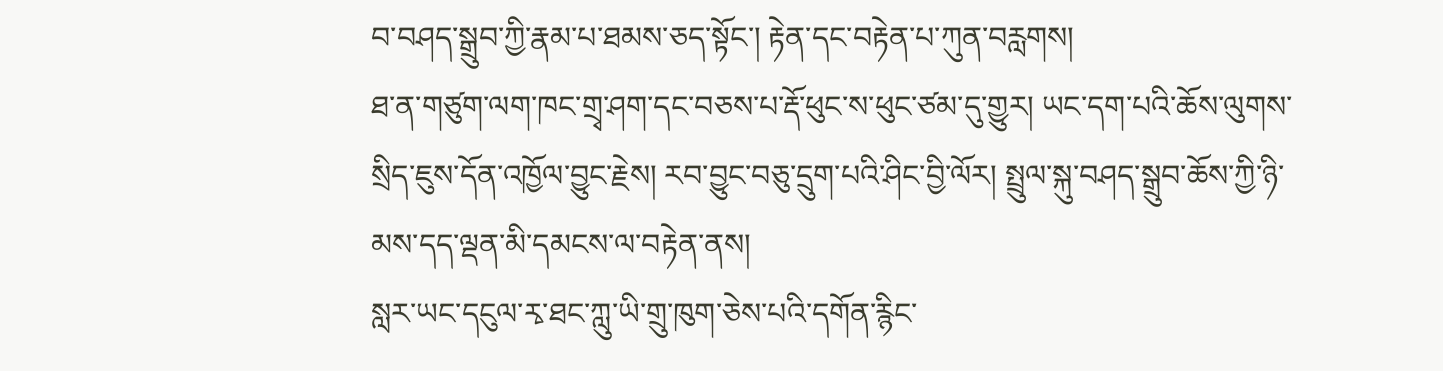བ་བཤད་སྒྲུབ་ཀྱི་རྣམ་པ་ཐམས་ཅད་སྟོང་། རྟེན་དང་བརྟེན་པ་ཀུན་བརླགས།
ཐ་ན་གཙུག་ལག་ཁང་གྲྭ་ཤག་དང་བཅས་པ་རྡོ་ཕུང་ས་ཕུང་ཙམ་དུ་གྱུར། ཡང་དག་པའི་ཆོས་ལུགས་སྲིད་ཇུས་དོན་འཁྱོལ་བྱུང་རྗེས། རབ་བྱུང་བཅུ་དྲུག་པའི་ཤིང་བྱི་ལོར། སྤྲུལ་སྐུ་བཤད་སྒྲུབ་ཆོས་ཀྱི་ཉི་མས་དད་ལྡན་མི་དམངས་ལ་བརྟེན་ནས།
སླར་ཡང་དངུལ་རྭ་ཐང་ཀླུ་ཡི་གྲུ་ཁུག་ཅེས་པའི་དགོན་རྙིང་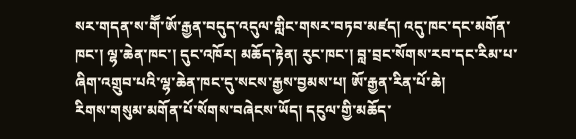སར་གདན་ས་གཽ་ཨོ་རྒྱན་བདུད་འདུལ་གླིང་གསར་བཏབ་མཛད། འདུ་ཁང་དང་མགོན་ཁང་། ལྷ་ཆེན་ཁང་། དུང་འཁོར། མཆོད་རྟེན། རུང་ཁང་། བླ་བྲང་སོགས་རབ་དང་རིམ་པ་ཞིག་འགྲུབ་པའི་ལྷ་ཆེན་ཁང་དུ་སངས་རྒྱས་བྱམས་པ། ཨོ་རྒྱན་རིན་པོ་ཆེ།
རིགས་གསུམ་མགོན་པོ་སོགས་བཞེངས་ཡོད། དངུལ་གྱི་མཆོད་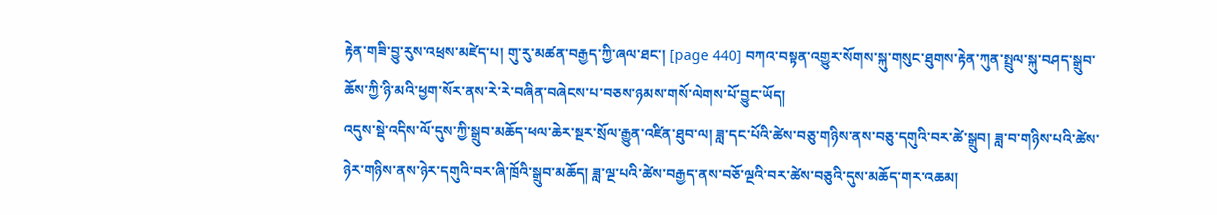རྟེན་གཟི་བྱུ་རུས་འཕྲས་མཛེད་པ། གུ་རུ་མཚན་བརྒྱད་ཀྱི་ཞལ་ཐང་། [page 440] བཀའ་བསྟན་འགྱུར་སོགས་སྐུ་གསུང་ཐུགས་རྟེན་ཀུན་སྤྲུལ་སྐུ་བཤད་སྒྲུབ་ཆོས་ཀྱི་ཉི་མའི་ཕྱག་སོར་ནས་རེ་རེ་བཞིན་བཞེངས་པ་བཅས་ཉམས་གསོ་ལེགས་པོ་བྱུང་ཡོད།
འདུས་སྡེ་འདིས་ལོ་དུས་ཀྱི་སྒྲུབ་མཆོད་ཕལ་ཆེར་སྔར་སྲོལ་རྒྱུན་འཛིན་ཐུབ་ལ། ཟླ་དང་པོའི་ཚེས་བཅུ་གཉིས་ནས་བཅུ་དགུའི་བར་ཚེ་སྒྲུབ། ཟླ་བ་གཉིས་པའི་ཚེས་ཉེར་གཉིས་ནས་ཉེར་དགུའི་བར་ཞི་ཁྲོའི་སྒྲུབ་མཆོད། ཟླ་ལྔ་པའི་ཚེས་བརྒྱད་ནས་བཅོ་ལྔའི་བར་ཚེས་བཅུའི་དུས་མཆོད་གར་འཆམ།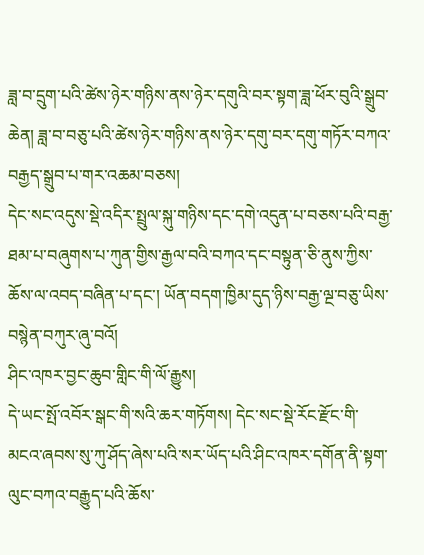ཟླ་བ་དྲུག་པའི་ཚེས་ཉེར་གཉིས་ནས་ཉེར་དགུའི་བར་སྟག་ཟླ་ཕོར་བུའི་སྒྲུབ་ཆེན། ཟླ་བ་བཅུ་པའི་ཚེས་ཉེར་གཉིས་ནས་ཉེར་དགུ་བར་དགུ་གཏོར་བཀའ་བརྒྱད་སྒྲུབ་པ་གར་འཆམ་བཅས།
དེང་སང་འདུས་སྡེ་འདིར་སྤྲུལ་སྐུ་གཉིས་དང་དགེ་འདུན་པ་བཅས་པའི་བརྒྱ་ཐམ་པ་བཞུགས་པ་ཀུན་གྱིས་རྒྱལ་བའི་བཀའ་དང་བསྟུན་ཅི་ནུས་ཀྱིས་ཆོས་ལ་འབད་བཞིན་པ་དང་། ཡོན་བདག་ཁྱིམ་དུད་ཉིས་བརྒྱ་ལྔ་བཅུ་ཡིས་བསྙེན་བཀུར་ཞུ་བའོ།
ཤིང་འཁར་བྱང་ཆུབ་གླིང་གི་ལོ་རྒྱུས།
དེ་ཡང་སྤོ་འབོར་སྒང་གི་སའི་ཆར་གཏོགས། དེང་སང་སྡེ་རོང་རྫོང་གི་མངའ་ཞབས་སུ་ཀུ་ཤོད་ཞེས་པའི་སར་ཡོད་པའི་ཤིང་འཁར་དགོན་ནི་སྟག་ལུང་བཀའ་བརྒྱུད་པའི་ཆོས་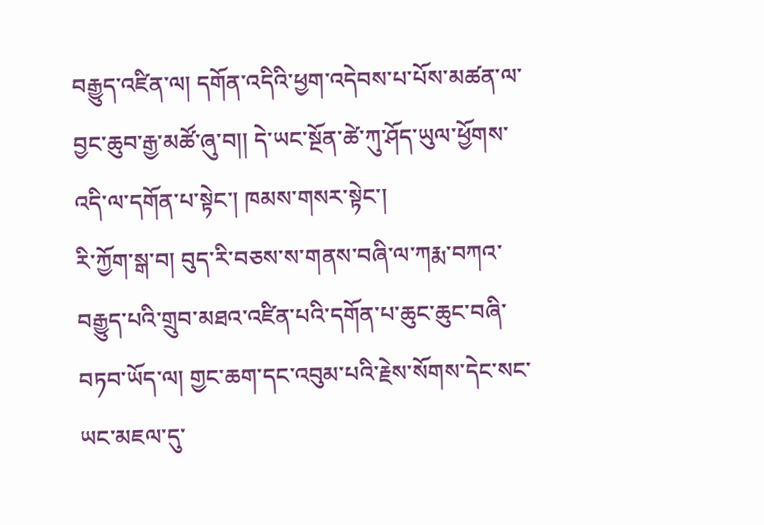བརྒྱུད་འཛིན་ལ། དགོན་འདིའི་ཕྱག་འདེབས་པ་པོས་མཚན་ལ་བྱང་ཆུབ་རྒྱ་མཚོ་ཞུ་བ།། དེ་ཡང་སྔོན་ཚེ་ཀུ་ཤོད་ཡུལ་ཕྱོགས་འདི་ལ་དགོན་པ་སྟེང་། ཁམས་གསར་སྟེང་།
རི་ཀྱོག་སྒ་བ། བུད་རི་བཅས་ས་གནས་བཞི་ལ་ཀརྨ་བཀའ་བརྒྱུད་པའི་གྲུབ་མཐའ་འཛིན་པའི་དགོན་པ་ཆུང་ཆུང་བཞི་བཏབ་ཡོད་ལ། གྱང་ཆག་དང་འབུམ་པའི་རྗེས་སོགས་དེང་སང་ཡང་མཇལ་དུ་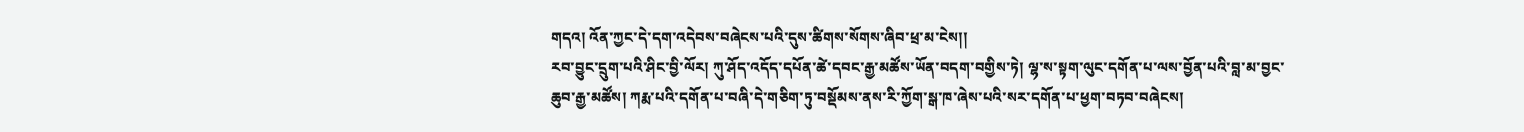གདའ། འོན་ཀྱང་དེ་དག་འདེབས་བཞེངས་པའི་དུས་ཚིགས་སོགས་ཞིབ་ཕྲ་མ་ངེས།།
རབ་བྱུང་དྲུག་པའི་ཤིང་བྱི་ལོར། ཀུ་ཤོད་འདོད་དཔོན་ཚེ་དབང་རྒྱ་མཚོས་ཡོན་བདག་བགྱིས་ཏེ། ལྷ་ས་སྟག་ལུང་དགོན་པ་ལས་བྱོན་པའི་བླ་མ་བྱང་ཆུབ་རྒྱ་མཚོས། ཀརྨ་པའི་དགོན་པ་བཞི་དེ་གཅིག་ཏུ་བསྡོམས་ནས་རི་ཀྱོག་སྒ་ཁ་ཞེས་པའི་སར་དགོན་པ་ཕྱག་བཏབ་བཞེངས།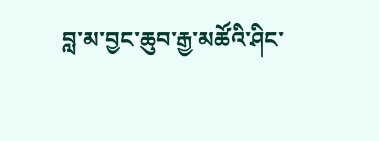བླ་མ་བྱང་ཆུབ་རྒྱ་མཚོའི་ཤིང་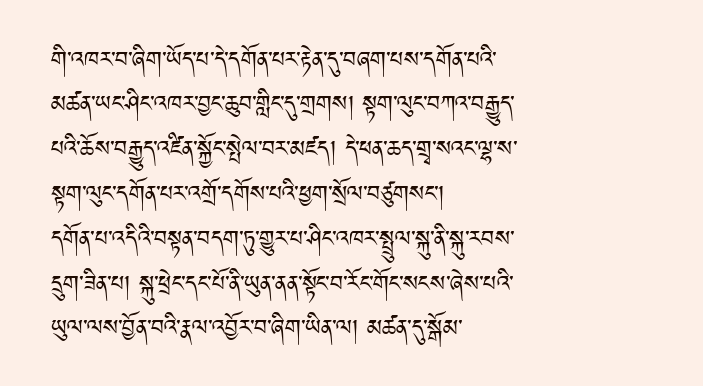གི་འཁར་བ་ཞིག་ཡོད་པ་དེ་དགོན་པར་རྟེན་དུ་བཞག་པས་དགོན་པའི་མཚན་ཡང་ཤིང་འཁར་བྱང་ཆུབ་གླིང་དུ་གྲགས། སྟག་ལུང་བཀའ་བརྒྱུད་པའི་ཆོས་བརྒྱུད་འཛིན་སྐྱོང་སྤེལ་བར་མཛད། དེ་ཕན་ཆད་གྲྭ་སའང་ལྷ་ས་སྟག་ལུང་དགོན་པར་འགྲོ་དགོས་པའི་ཕྱག་སྲོལ་བཙུགསང་།
དགོན་པ་འདིའི་བསྟན་བདག་ཏུ་གྱུར་པ་ཤིང་འཁར་སྤྲུལ་སྐུ་ནི་སྐུ་རབས་དྲུག་ཟིན་པ། སྐུ་ཕྲེང་དང་པོ་ནི་ཡུན་ནན་སྟོང་བ་རོང་གོང་སངས་ཞེས་པའི་ཡུལ་ལས་བྱོན་བའི་རྣལ་འབྱོར་བ་ཞིག་ཡིན་ལ། མཚན་དུ་སྒོམ་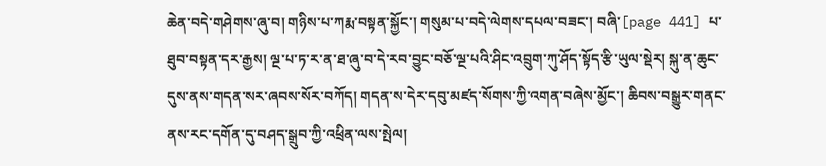ཆེན་བདེ་གཤེགས་ཞུ་བ། གཉིས་པ་ཀརྨ་བསྟན་སྐྱོང་། གསུམ་པ་བདེ་ལེགས་དཔལ་བཟང་། བཞི་[page 441] པ་ཐུབ་བསྟན་དར་རྒྱས། ལྔ་པ་ཏ་ར་ན་ཐ་ཞུ་བ་དེ་རབ་བྱུང་བཅོ་ལྔ་པའི་ཤིང་འབྲུག་ཀུ་ཤོད་སྟོད་རྩི་ཡུལ་སྡེར། སྐུ་ན་ཆུང་དུས་ནས་གདན་སར་ཞབས་སོར་བཀོད། གདན་ས་དེར་དབུ་མཛད་སོགས་ཀྱི་འགན་བཞེས་མྱོང་། ཆིབས་བསྒྱུར་གནང་ནས་རང་དགོན་དུ་བཤད་སྒྲུབ་ཀྱི་འཕྲིན་ལས་སྤེལ།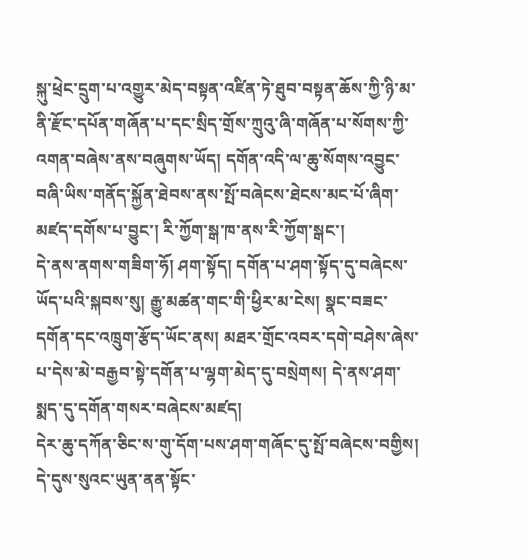སྐུ་ཕྲེང་དྲུག་པ་འགྱུར་མེད་བསྟན་འཛིན་ཏེ་ཐུབ་བསྟན་ཆོས་ཀྱི་ཉི་མ་ནི་རྫོང་དཔོན་གཞོན་པ་དང་སྲིད་གྲོས་ཀྲུའུ་ཞི་གཞོན་པ་སོགས་ཀྱི་འགན་བཞེས་ནས་བཞུགས་ཡོད། དགོན་འདི་ལ་ཆུ་སོགས་འབྱུང་བཞི་ཡིས་གནོད་སྐྱོན་ཐེབས་ནས་སྤོ་བཞེངས་ཐེངས་མང་པོ་ཞིག་མཛད་དགོས་པ་བྱུང་། རི་ཀྱོག་སྒ་ཁ་ནས་རི་ཀྱོག་སྒང་།
དེ་ནས་ནགས་གཟིག་ཧོ། ཤག་སྟོད། དགོན་པ་ཤག་སྟོད་དུ་བཞེངས་ཡོད་པའི་སྐབས་སུ། རྒྱུ་མཚན་གང་གི་ཕྱིར་མ་ངེས། སྣང་བཟང་དགོན་དང་འཁྲུག་རྩོད་ཡོང་ནས། མཐར་གྲོང་འབར་དགེ་བཤེས་ཞེས་པ་དེས་མེ་བརྒྱབ་སྟེ་དགོན་པ་ལྷག་མེད་དུ་བསྲེགས། དེ་ནས་ཤག་སྨད་དུ་དགོན་གསར་བཞེངས་མཛད།
དེར་ཆུ་དཀོན་ཅིང་ས་གུ་དོག་པས་ཤག་གཞོང་དུ་སྤོ་བཞེངས་བགྱིས། དེ་དུས་སུའང་ཡུན་ནན་སྟོང་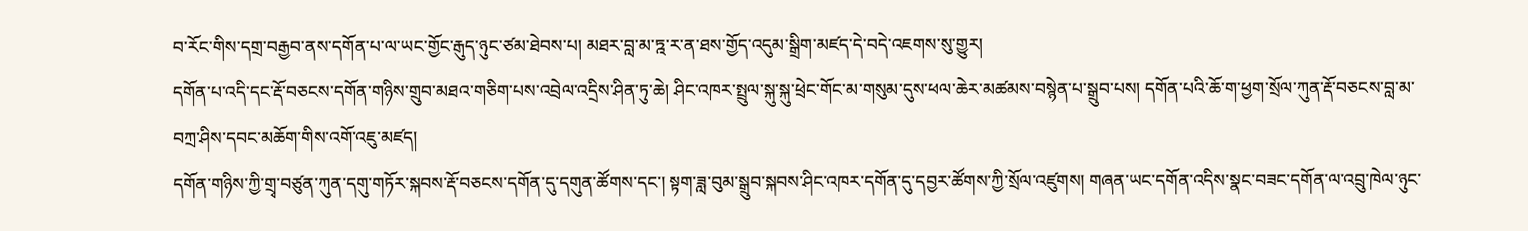བ་རོང་གིས་དགྲ་བརྒྱབ་ནས་དགོན་པ་ལ་ཡང་གྱོང་རྒུད་ཉུང་ཙམ་ཐེབས་པ། མཐར་བླ་མ་ཏྰ་ར་ན་ཐས་གྱོད་འདུམ་སྒྲིག་མཛད་དེ་བདེ་འཇགས་སུ་གྱུར།
དགོན་པ་འདི་དང་རྡོ་བཅངས་དགོན་གཉིས་གྲུབ་མཐའ་གཅིག་པས་འབྲེལ་འདྲིས་ཤིན་ཏུ་ཆེ། ཤིང་འཁར་སྤྲུལ་སྐུ་སྐུ་ཕྲེང་གོང་མ་གསུམ་དུས་ཕལ་ཆེར་མཚམས་བསྙེན་པ་སྒྲུབ་པས། དགོན་པའི་ཆོ་ག་ཕྱག་སྲོལ་ཀུན་རྡོ་བཅངས་བླ་མ་བཀྲ་ཤིས་དབང་མཆོག་གིས་འགོ་འཇུ་མཛད།
དགོན་གཉིས་ཀྱི་གྲྭ་བཙུན་ཀུན་དགུ་གཏོར་སྐབས་རྡོ་བཅངས་དགོན་དུ་དགུན་ཚོགས་དང་། སྟག་ཟླ་བུམ་སྒྲུབ་སྐབས་ཤིང་འཁར་དགོན་དུ་དབྱར་ཚོགས་ཀྱི་སྲོལ་འཛུགས། གཞན་ཡང་དགོན་འདིས་སྣང་བཟང་དགོན་ལ་འབྲུ་ཁེལ་ཉུང་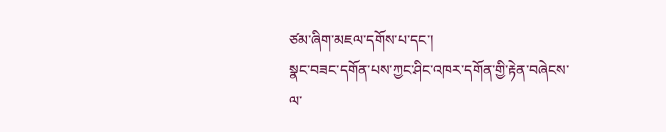ཙམ་ཞིག་མཇལ་དགོས་པ་དང་།
སྣང་བཟང་དགོན་པས་ཀྱང་ཤིང་འཁར་དགོན་གྱི་རྟེན་བཞེངས་ལ་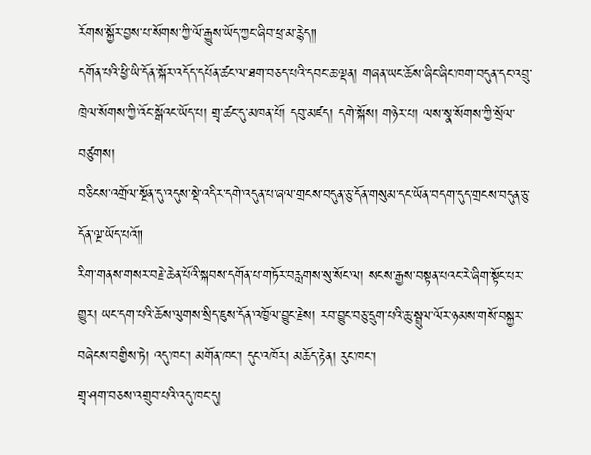རོགས་སྐྱོར་བྱས་པ་སོགས་ཀྱི་ལོ་རྒྱུས་ཡོད་ཀྱང་ཞིབ་ཕྲ་མ་རྙེད༎
དགོན་པའི་ཕྱི་ཡི་དོན་སྐོར་འདོད་དཔོན་ཚང་ལ་ཐག་བཅད་པའི་དབང་ཆ་ལྡན། གཞན་ཡང་ཆོས་ཞིང་ཞིང་ཁག་བདུན་དང་འབྲུ་ཁྲེལ་སོགས་ཀྱི་འོང་སྒོའང་ཡོད་པ། གྲྭ་ཚང་དུ་མཁན་པོ། དབུ་མཛད། དགེ་སྐོས། གཉེར་པ། ལས་སྣ་སོགས་ཀྱི་སྲོལ་བཙུགས།
བཅིངས་འགྲོལ་སྔོན་དུ་འདུས་སྡེ་འདིར་དགེ་འདུན་པ་ཞལ་གྲངས་བདུན་ཅུ་དོན་གསུམ་དང་ཡོན་བདག་དུད་གྲངས་བདུན་ཅུ་དོན་ལྔ་ཡོད་པའོ༎
རིག་གནས་གསར་བརྗེ་ཆེན་པོའི་སྐབས་དགོན་པ་གཏོར་བརླགས་སུ་སོང་ལ། སངས་རྒྱས་བསྟན་པའང་རེ་ཞིག་སྟོང་པར་གྱུར། ཡང་དག་པའི་ཆོས་ལུགས་སྲིད་ཇུས་དོན་འཁྱོལ་བྱུང་རྗེས། རབ་བྱུང་བཅུ་དྲུག་པའི་ཆུ་སྦྲུལ་ལོར་ཉམས་གསོ་བསྐྱར་བཞེངས་བགྱིས་ཏེ། འདུ་ཁང་། མགོན་ཁང་། དུང་འཁོར། མཆོད་རྟེན། རུང་ཁང་།
གྲྭ་ཤག་བཅས་འགྲུབ་པའི་འདུ་ཁང་དུ།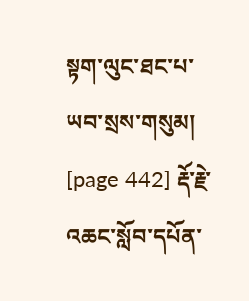སྟག་ལུང་ཐང་པ་ཡབ་སྲས་གསུམ། [page 442] རྡོ་རྗེ་འཆང་སློབ་དཔོན་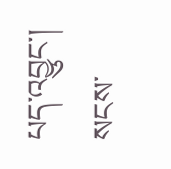པད་འབྱུང་། སངས་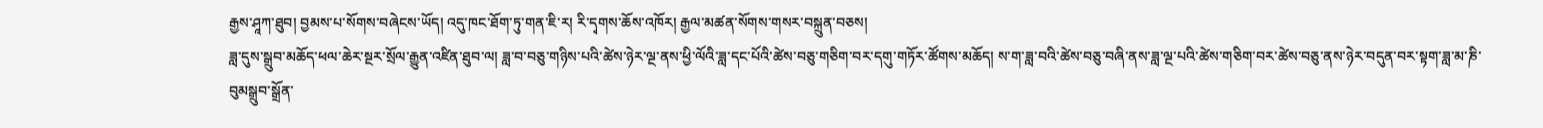རྒྱས་ཤཱཀ་ཐུབ། བྱམས་པ་སོགས་བཞེངས་ཡོད། འདུ་ཁང་ཐོག་ཏུ་གན་ཇི་ར། རི་དྭགས་ཆོས་འཁོར། རྒྱལ་མཚན་སོགས་གསར་བསྐྲུན་བཅས།
ཟླ་དུས་སྒྲུབ་མཆོད་ཕལ་ཆེར་སྔར་སྲོལ་རྒྱུན་འཛིན་ཐུབ་ལ། ཟླ་བ་བཅུ་གཉིས་པའི་ཚེས་ཉེར་ལྔ་ནས་ཕྱི་ལོའི་ཟླ་དང་པོའི་ཚེས་བཅུ་གཅིག་བར་དགུ་གཏོར་ཚོགས་མཆོད། ས་ག་ཟླ་བའི་ཚེས་བཅུ་བཞི་ནས་ཟླ་ལྔ་པའི་ཚེས་གཅིག་བར་ཚེས་བཅུ་ནས་ཉེར་བདུན་བར་སྟག་ཟླ་མ་ཎི་བུམསྒྲུབ་སྒྲོན་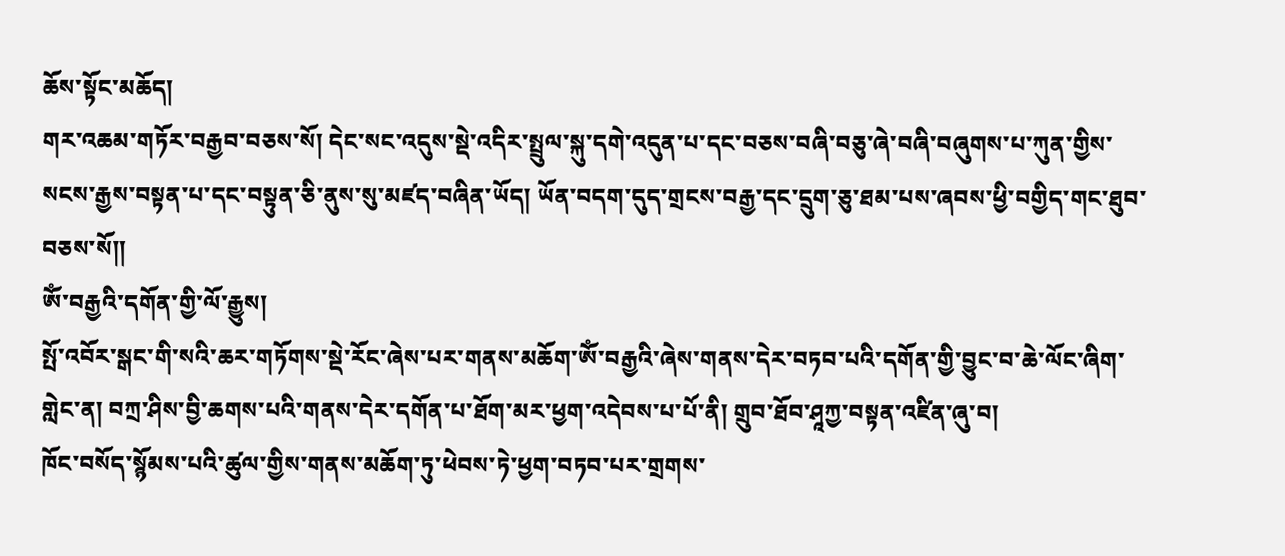ཆོས་སྟོང་མཆོད།
གར་འཆམ་གཏོར་བརྒྱབ་བཅས་སོ། དེང་སང་འདུས་སྡེ་འདིར་སྤྲུལ་སྐུ་དགེ་འདུན་པ་དང་བཅས་བཞི་བཅུ་ཞེ་བཞི་བཞུགས་པ་ཀུན་གྱིས་སངས་རྒྱས་བསྟན་པ་དང་བསྟུན་ཅི་ནུས་སུ་མཛད་བཞིན་ཡོད། ཡོན་བདག་དུད་གྲངས་བརྒྱ་དང་དྲུག་ཅུ་ཐམ་པས་ཞབས་ཕྱི་བགྱིད་གང་ཐུབ་བཅས་སོ༎
ཨོཾ་བརྒྱའི་དགོན་གྱི་ལོ་རྒྱུས།
སྤོ་འབོར་སྒང་གི་སའི་ཆར་གཏོགས་སྡེ་རོང་ཞེས་པར་གནས་མཆོག་ཨོཾ་བརྒྱའི་ཞེས་གནས་དེར་བཏབ་པའི་དགོན་གྱི་བྱུང་བ་ཆེ་ལོང་ཞིག་གླེང་ན། བཀྲ་ཤིས་བྱི་ཆགས་པའི་གནས་དེར་དགོན་པ་ཐོག་མར་ཕྱག་འདེབས་པ་པོ་ནི། གྲུབ་ཐོབ་ཤཱཀྱ་བསྟན་འཛིན་ཞུ་བ།
ཁོང་བསོད་སྙོམས་པའི་ཚུལ་གྱིས་གནས་མཆོག་ཏུ་ཕེབས་ཏེ་ཕྱག་བཏབ་པར་གྲགས་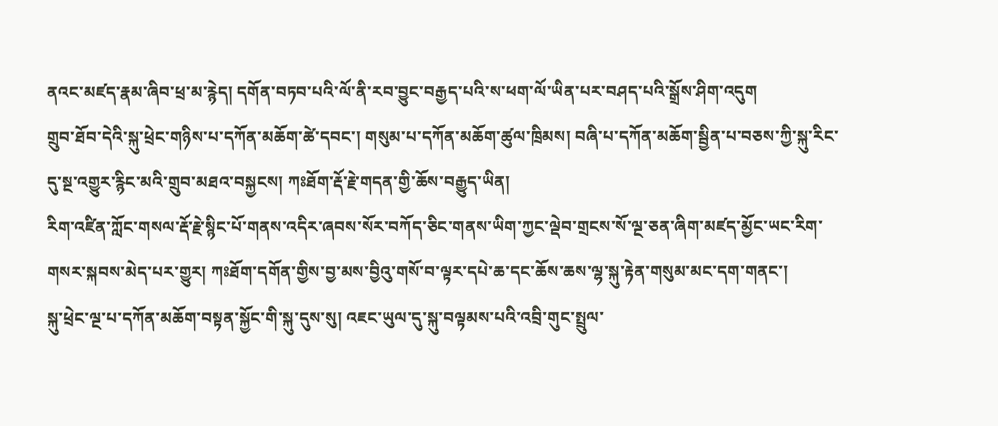ནའང་མཛད་རྣམ་ཞིབ་ཕྲ་མ་རྙེད། དགོན་བཏབ་པའི་ལོ་ནི་རབ་བྱུང་བརྒྱད་པའི་ས་ཕག་ལོ་ཡིན་པར་བཤད་པའི་སྒྲོས་ཤིག་འདུག
གྲུབ་ཐོབ་དེའི་སྐུ་ཕྲེང་གཉིས་པ་དཀོན་མཆོག་ཚེ་དབང་། གསུམ་པ་དཀོན་མཆོག་ཚུལ་ཁྲིམས། བཞི་པ་དཀོན་མཆོག་སྦྱིན་པ་བཅས་ཀྱི་སྐུ་རིང་དུ་སྔ་འགྱུར་རྙིང་མའི་གྲུབ་མཐའ་བསྐྱངས། ཀཿཐོག་རྡོ་རྗེ་གདན་གྱི་ཆོས་བརྒྱུད་ཡིན།
རིག་འཛིན་ཀློང་གསལ་རྡོ་རྗེ་སྙིང་པོ་གནས་འདིར་ཞབས་སོར་བཀོད་ཅིང་གནས་ཡིག་ཀྱང་ལྡེབ་གྲངས་སོ་ལྔ་ཅན་ཞིག་མཛད་མྱོང་ཡང་རིག་གསར་སྐབས་མེད་པར་གྱུར། ཀཿཐོག་དགོན་གྱིས་བྱ་མས་བྱིའུ་གསོ་བ་ལྟར་དཔེ་ཆ་དང་ཆོས་ཆས་ལྷ་སྐུ་རྟེན་གསུམ་མང་དག་གནང་།
སྐུ་ཕྲེང་ལྔ་པ་དཀོན་མཆོག་བསྟན་སྐྱོང་གི་སྐུ་དུས་སུ། འཇང་ཡུལ་དུ་སྐུ་བལྟམས་པའི་འབྲི་གུང་སྤྲུལ་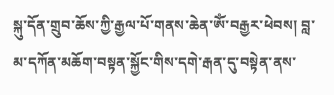སྐུ་དོན་གྲུབ་ཆོས་ཀྱི་རྒྱལ་པོ་གནས་ཆེན་ཨོཾ་བརྒྱར་ཕེབས། བླ་མ་དཀོན་མཆོག་བསྟན་སྐྱོང་གིས་དགེ་རྒན་དུ་བསྟེན་ནས་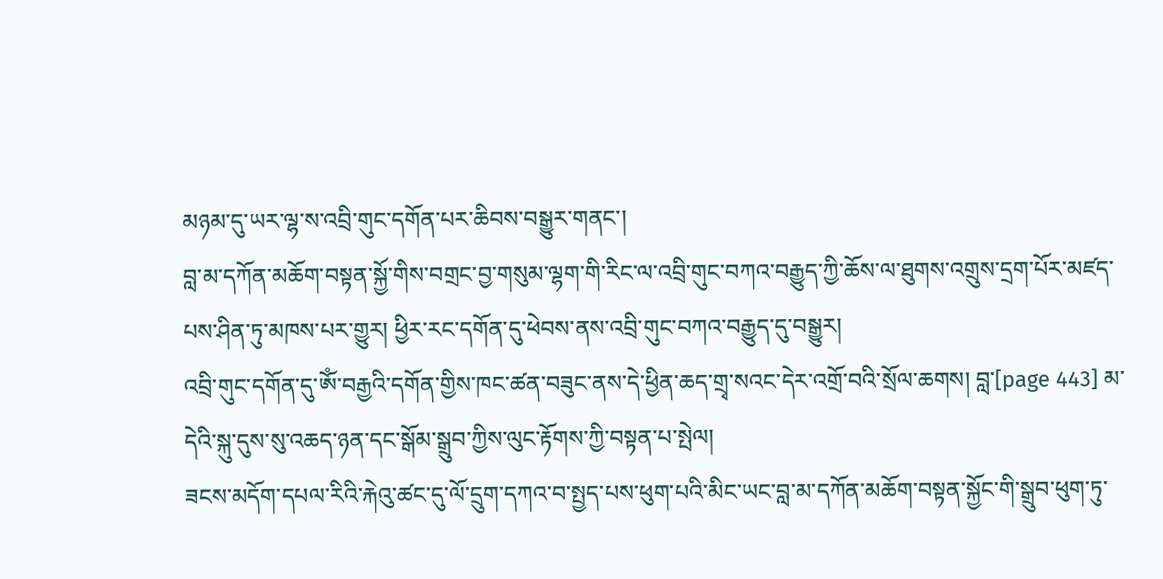མཉམ་དུ་ཡར་ལྷ་ས་འབྲི་གུང་དགོན་པར་ཆིབས་བསྒྱུར་གནང་།
བླ་མ་དཀོན་མཆོག་བསྟན་སྐྱོ་གིས་བགྲང་བྱ་གསུམ་ལྷག་གི་རིང་ལ་འབྲི་གུང་བཀའ་བརྒྱུད་ཀྱི་ཆོས་ལ་ཐུགས་འགྲུས་དྲག་པོར་མཛད་པས་ཤིན་ཏུ་མཁས་པར་གྱུར། ཕྱིར་རང་དགོན་དུ་ཕེབས་ནས་འབྲི་གུང་བཀའ་བརྒྱུད་དུ་བསྒྱུར།
འབྲི་གུང་དགོན་དུ་ཨོཾ་བརྒྱའི་དགོན་གྱིས་ཁང་ཚན་བཟུང་ནས་དེ་ཕྱིན་ཆད་གྲྭ་སའང་དེར་འགྲོ་བའི་སྲོལ་ཆགས། བླ་[page 443] མ་དེའི་སྐུ་དུས་སུ་འཆད་ཉན་དང་སྒོམ་སྒྲུབ་ཀྱིས་ལུང་རྟོགས་ཀྱི་བསྟན་པ་སྤེལ།
ཟངས་མདོག་དཔལ་རིའི་རྐེའུ་ཚང་དུ་ལོ་དྲུག་དཀའ་བ་སྤྱད་པས་ཕུག་པའི་མིང་ཡང་བླ་མ་དཀོན་མཆོག་བསྟན་སྐྱོང་གི་སྒྲུབ་ཕུག་ཏུ་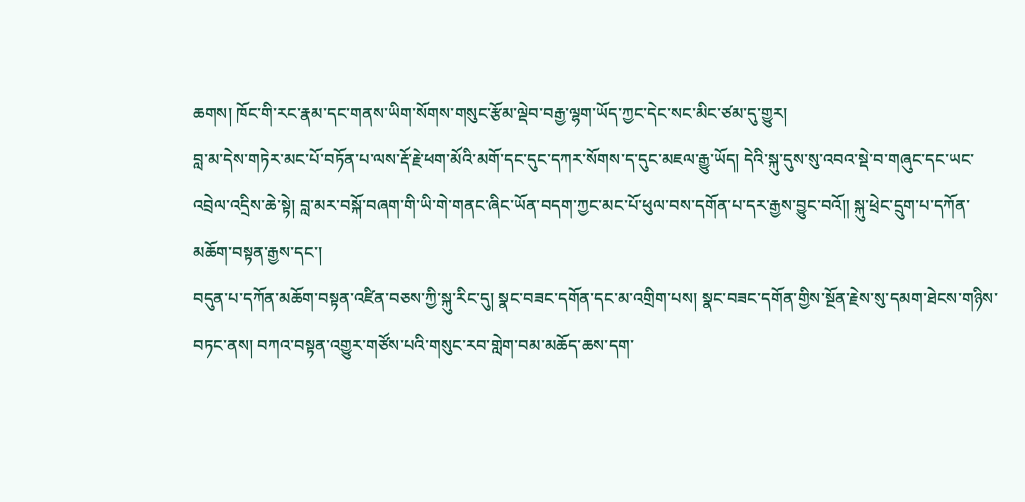ཆགས། ཁོང་གི་རང་རྣམ་དང་གནས་ཡིག་སོགས་གསུང་རྩོམ་ལྡེབ་བརྒྱ་ལྷག་ཡོད་ཀྱང་དེང་སང་མིང་ཙམ་དུ་གྱུར།
བླ་མ་དེས་གཏེར་མང་པོ་བཏོན་པ་ལས་རྡོ་རྗེ་ཕག་མོའི་མགོ་དང་དུང་དཀར་སོགས་ད་དུང་མཇལ་རྒྱུ་ཡོད། དེའི་སྐུ་དུས་སུ་འབའ་སྡེ་བ་གཞུང་དང་ཡང་འབྲེལ་འདྲིས་ཆེ་སྟེ། བླ་མར་བསྐོ་བཞག་གི་ཡི་གེ་གནང་ཞིང་ཡོན་བདག་ཀྱང་མང་པོ་ཕུལ་བས་དགོན་པ་དར་རྒྱས་བྱུང་བའོ༎ སྐུ་ཕྲེང་དྲུག་པ་དཀོན་མཆོག་བསྟན་རྒྱས་དང་།
བདུན་པ་དཀོན་མཆོག་བསྟན་འཛིན་བཅས་ཀྱི་སྐུ་རིང་དུ། སྣང་བཟང་དགོན་དང་མ་འགྲིག་པས། སྣང་བཟང་དགོན་གྱིས་སྔོན་རྗེས་སུ་དམག་ཐེངས་གཉིས་བཏང་ནས། བཀའ་བསྟན་འགྱུར་གཙོས་པའི་གསུང་རབ་གླེག་བམ་མཆོད་ཆས་དག་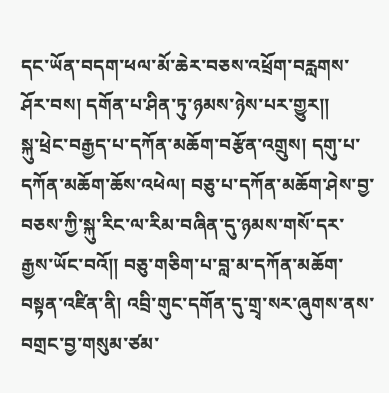དང་ཡོན་བདག་ཕལ་མོ་ཆེར་བཅས་འཕྲོག་བརླགས་ཤོར་བས། དགོན་པ་ཤིན་ཏུ་ཉམས་ཉེས་པར་གྱུར༎
སྐུ་ཕྲེང་བརྒྱད་པ་དཀོན་མཆོག་བརྩོན་འགྲུས། དགུ་པ་དཀོན་མཆོག་ཆོས་འཕེལ། བཅུ་པ་དཀོན་མཆོག་ཤེས་བྱ་བཅས་ཀྱི་སྐུ་རིང་ལ་རིམ་བཞིན་དུ་ཉམས་གསོ་དར་རྒྱས་ཡོང་བའོ༎ བཅུ་གཅིག་པ་བླ་མ་དཀོན་མཆོག་བསྟན་འཛིན་ནི། འབྲི་གུང་དགོན་དུ་གྲྭ་སར་ཞུགས་ནས་བགྲང་བྱ་གསུམ་ཙམ་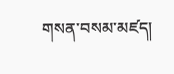གསན་བསམ་མཛད།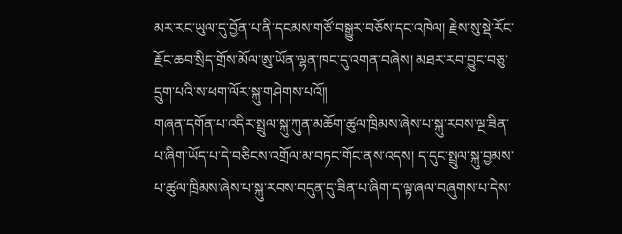མར་རང་ཡུལ་དུ་བྱོན་པ་ནི་དངམས་གཙོ་བསྒྱུར་བཅོས་དང་འཁེལ། རྗེས་སུ་སྡེ་རོང་རྗོང་ཆབ་སྲིད་གྲོས་མོལ་ཨུ་ཡོན་ལྷན་ཁང་དུ་འགན་བཞེས། མཐར་རབ་བྱུང་བཅུ་དྲུག་པའི་ས་ཕག་ལོར་སྐུ་གཤེགས་པའོ༎
གཞན་དགོན་པ་འདིར་སྤྲུལ་སྐུ་ཀུན་མཆོག་ཚུལ་ཁྲིམས་ཞེས་པ་སྐུ་རབས་ལྔ་ཟིན་པ་ཞིག་ཡོད་པ་དེ་བཅིངས་འགྲོལ་མ་བཏང་གོང་ནས་འདས། ད་དུང་སྤྲུལ་སྐུ་བྱམས་པ་ཚུལ་ཁྲིམས་ཞེས་པ་སྐུ་རབས་བདུན་དུ་ཟིན་པ་ཞིག་ད་ལྟ་ཞལ་བཞུགས་པ་དེས་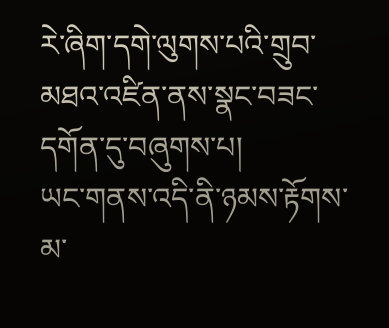རེ་ཞིག་དགེ་ལུགས་པའི་གྲུབ་མཐའ་འཛིན་ནས་སྣང་བཟང་དགོན་དུ་བཞུགས་པ།
ཡང་གནས་འདི་ནི་ཉམས་རྟོགས་མ་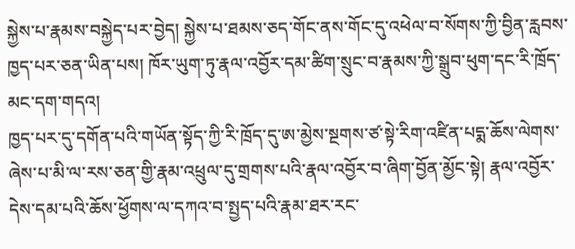སྐྱེས་པ་རྣམས་བསྐྱེད་པར་བྱེད། སྐྱེས་པ་ཐམས་ཅད་གོང་ནས་གོང་དུ་འཕེལ་བ་སོགས་ཀྱི་བྱིན་རླབས་ཁྱད་པར་ཅན་ཡིན་པས། ཁོར་ཡུག་ཏུ་རྣལ་འབྱོར་དམ་ཚིག་སྲུང་བ་རྣམས་ཀྱི་སྒྲུབ་ཕུག་དང་རི་ཁྲོད་མང་དག་གདའ།
ཁྱད་པར་དུ་དགོན་པའི་གཡོན་སྟོད་ཀྱི་རི་ཁྲོད་དུ་ཨ་མྱེས་སྔགས་ཙ་སྟེ་རིག་འཛིན་པདྨ་ཆོས་ལེགས་ཞེས་པ་མི་ལ་རས་ཅན་གྱི་རྣམ་འཕྲུལ་དུ་གྲགས་པའི་རྣལ་འབྱོར་བ་ཞིག་བྱོན་མྱོང་སྟེ། རྣལ་འབྱོར་དེས་དམ་པའི་ཆོས་ཕྱོགས་ལ་དཀའ་བ་སྤྱད་པའི་རྣམ་ཐར་རང་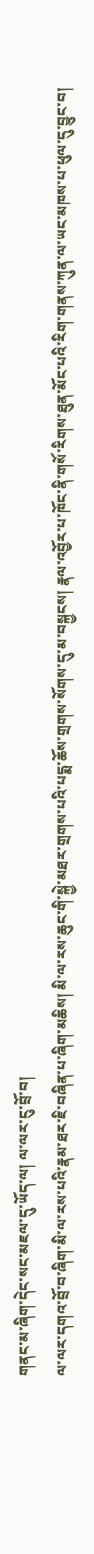གནང་མ་ཞིག་དེང་སང་མཇལ་དུ་ཡོད་ལ། ལ་ལར་ངུ་བྲོ་བ།
ལ་ལར་དགའ་བྲོ་བ་ཞིག་མི་ལ་རས་པའི་རྣམ་ཐར་ཇི་བཞིན་པ་ཞིག་མཆིས། མི་ལ་རས་ཆུང་གི་སྐྱེ་མཐར་གྲགས་པའི་པདྨ་ཆོས་གྲགས་སོགས་དུ་མ་བསྐྱངས། རྣལ་འབྱོར་པ་ཁོང་ནི་གསོ་རིགས་ཐུན་མོང་པའི་རིག་གནས་ཀུན་ལ་ཡང་མཁས་པ་ཕུལ་དུ་བྱུང་བ།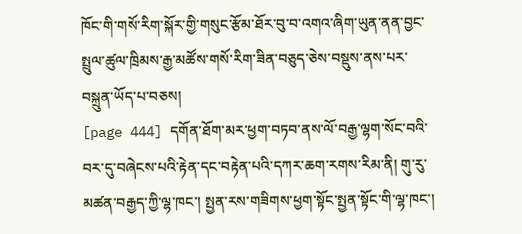ཁོང་གི་གསོ་རིག་སྐོར་གྱི་གསུང་རྩོམ་ཐོར་བུ་བ་འགའ་ཞིག་ཡུན་ནན་བྱང་སྤྲུལ་ཚུལ་ཁྲིམས་རྒྱ་མཚོས་གསོ་རིག་ཟིན་བཅུད་ཅེས་བསྡུས་ནས་པར་བསྐྲུན་ཡོད་པ་བཅས།
[page 444] དགོན་ཐོག་མར་ཕྱག་བཏབ་ནས་ལོ་བརྒྱ་ལྷག་སོང་བའི་བར་དུ་བཞེངས་པའི་རྟེན་དང་བརྟེན་པའི་དཀར་ཆག་རགས་རིམ་ནི། གུ་རུ་མཚན་བརྒྱད་ཀྱི་ལྷ་ཁང་། སྤྱན་རས་གཟིགས་ཕྱག་སྟོང་སྤྱན་སྟོང་གི་ལྷ་ཁང་།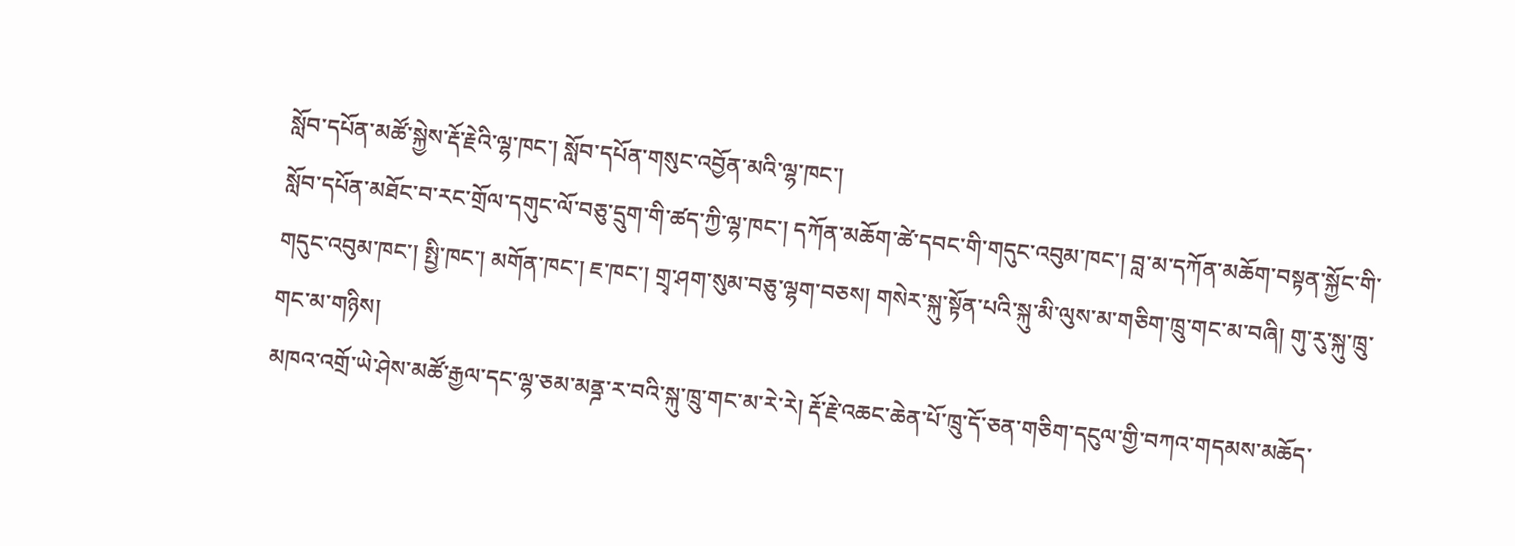སློབ་དཔོན་མཚོ་སྐྱེས་རྡོ་རྗེའི་ལྷ་ཁང་། སློབ་དཔོན་གསུང་འབྱོན་མའི་ལྷ་ཁང་།
སློབ་དཔོན་མཐོང་བ་རང་གྲོལ་དགུང་ལོ་བཅུ་དྲུག་གི་ཚད་ཀྱི་ལྷ་ཁང་། དཀོན་མཆོག་ཚེ་དབང་གི་གདུང་འབུམ་ཁང་། བླ་མ་དཀོན་མཆོག་བསྟན་སྐྱོང་གི་གདུང་འབུམ་ཁང་། སྤྱི་ཁང་། མགོན་ཁང་། ཇ་ཁང་། གྲྭ་ཤག་སུམ་བཅུ་ལྷག་བཅས། གསེར་སྐུ་སྟོན་པའི་སྐུ་མི་ལུས་མ་གཅིག་ཁྲུ་གང་མ་བཞི། གུ་རུ་སྐུ་ཁྲུ་གང་མ་གཉིས།
མཁའ་འགྲོ་ཡེ་ཤེས་མཚོ་རྒྱལ་དང་ལྷ་ཅམ་མནྜ་ར་བའི་སྐུ་ཁྲུ་གང་མ་རེ་རེ། རྡོ་རྗེ་འཆང་ཆེན་པོ་ཁྲུ་དོ་ཅན་གཅིག་དངུལ་གྱི་བཀའ་གདམས་མཆོད་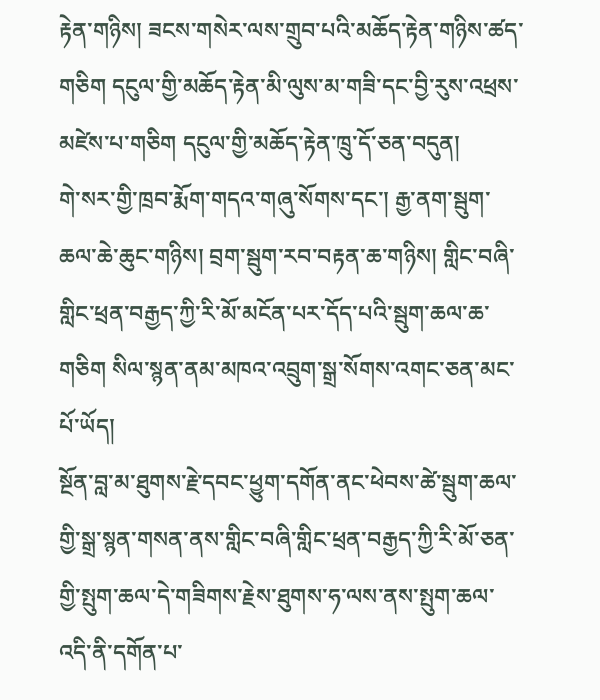རྟེན་གཉིས། ཟངས་གསེར་ལས་གྲུབ་པའི་མཆོད་རྟེན་གཉིས་ཚད་གཅིག དངུལ་གྱི་མཆོད་རྟེན་མི་ལུས་མ་གཟི་དང་བྱི་རུས་འཕྲས་མཛེས་པ་གཅིག དངུལ་གྱི་མཆོད་རྟེན་ཁྲུ་དོ་ཅན་བདུན།
གེ་སར་གྱི་ཁྲབ་རྨོག་གདའ་གཞུ་སོགས་དང་། རྒྱ་ནག་སྦུག་ཆལ་ཆེ་ཆུང་གཉིས། བྲག་སྦུག་རབ་བརྟན་ཆ་གཉིས། གླིང་བཞི་གླིང་ཕྲན་བརྒྱད་ཀྱི་རི་མོ་མངོན་པར་དོད་པའི་སྦུག་ཆལ་ཆ་གཅིག སིལ་སྙན་ནམ་མཁའ་འབྲུག་སྒྲ་སོགས་འགང་ཅན་མང་པོ་ཡོད།
སྔོན་བླ་མ་ཐུགས་རྗེ་དབང་ཕྱུག་དགོན་ནང་ཕེབས་ཚེ་སྦུག་ཆལ་གྱི་སྒྲ་སྙན་གསན་ནས་གླིང་བཞི་གླིང་ཕྲན་བརྒྱད་ཀྱི་རི་མོ་ཅན་གྱི་སྤུག་ཆལ་དེ་གཟིགས་རྗེས་ཐུགས་ཧ་ལས་ནས་སྤུག་ཆལ་འདི་ནི་དགོན་པ་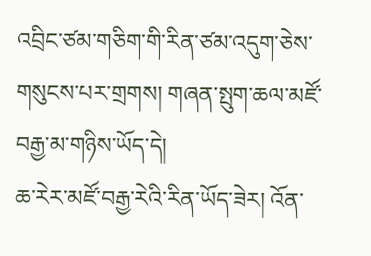འབྲིང་ཙམ་གཅིག་གི་རིན་ཙམ་འདུག་ཅེས་གསུངས་པར་གྲགས། གཞན་སྤུག་ཆལ་མཛོ་བརྒྱ་མ་གཉིས་ཡོད་དེ།
ཆ་རེར་མཛོ་བརྒྱ་རེའི་རིན་ཡོད་ཟེར། འོན་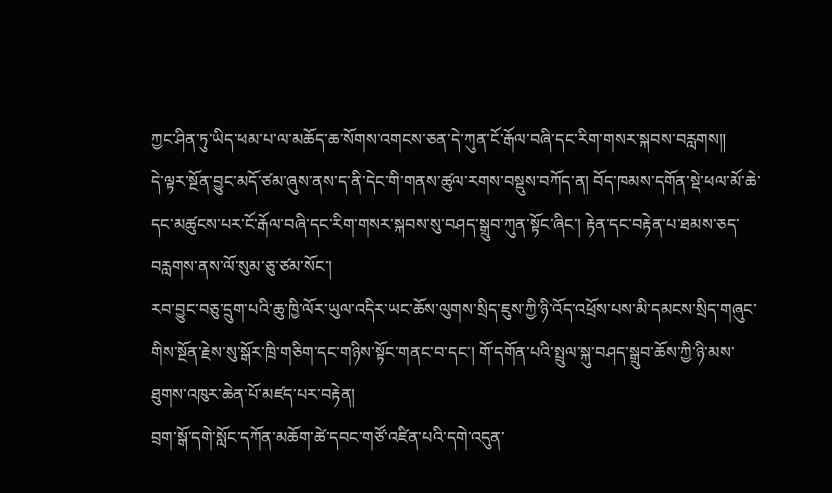ཀྱང་ཤིན་ཏུ་ཡིད་ཕམ་པ་ལ་མཆོད་ཆ་སོགས་འགངས་ཅན་དེ་ཀུན་ངོ་རྒོལ་བཞི་དང་རིག་གསར་སྐབས་བརླགས༎
དེ་ལྟར་སྔོན་བྱུང་མདོ་ཙམ་ཞུས་ནས་ད་ནི་དེང་གི་གནས་ཚུལ་རགས་བསྡུས་བཀོད་ན། བོད་ཁམས་དགོན་སྡེ་ཕལ་མོ་ཆེ་དང་མཚུངས་པར་ངོ་རྒོལ་བཞི་དང་རིག་གསར་སྐབས་སུ་བཤད་སྒྲུབ་ཀུན་སྟོང་ཞིང་། རྟེན་དང་བརྟེན་པ་ཐམས་ཅད་བརླགས་ནས་ལོ་སུམ་ཅུ་ཙམ་སོང་།
རབ་བྱུང་བཅུ་དྲུག་པའི་ཆུ་ཁྱི་ལོར་ཡུལ་འདིར་ཡང་ཆོས་ལུགས་སྲིད་ཇུས་ཀྱི་ཉི་འོད་འཕྲོས་པས་མི་དམངས་སྲིད་གཞུང་གིས་སྔོན་རྗེས་སུ་སྒོར་ཁྲི་གཅིག་དང་གཉིས་སྟོང་གནང་བ་དང་། གོ་དགོན་པའི་སྤྲུལ་སྐུ་བཤད་སྒྲུབ་ཆོས་ཀྱི་ཉི་མས་ཐུགས་འཁུར་ཆེན་པོ་མཛད་པར་བརྟེན།
བྲག་སྒོ་དགེ་སློང་དཀོན་མཆོག་ཚེ་དབང་གཙོ་འཛིན་པའི་དགེ་འདུན་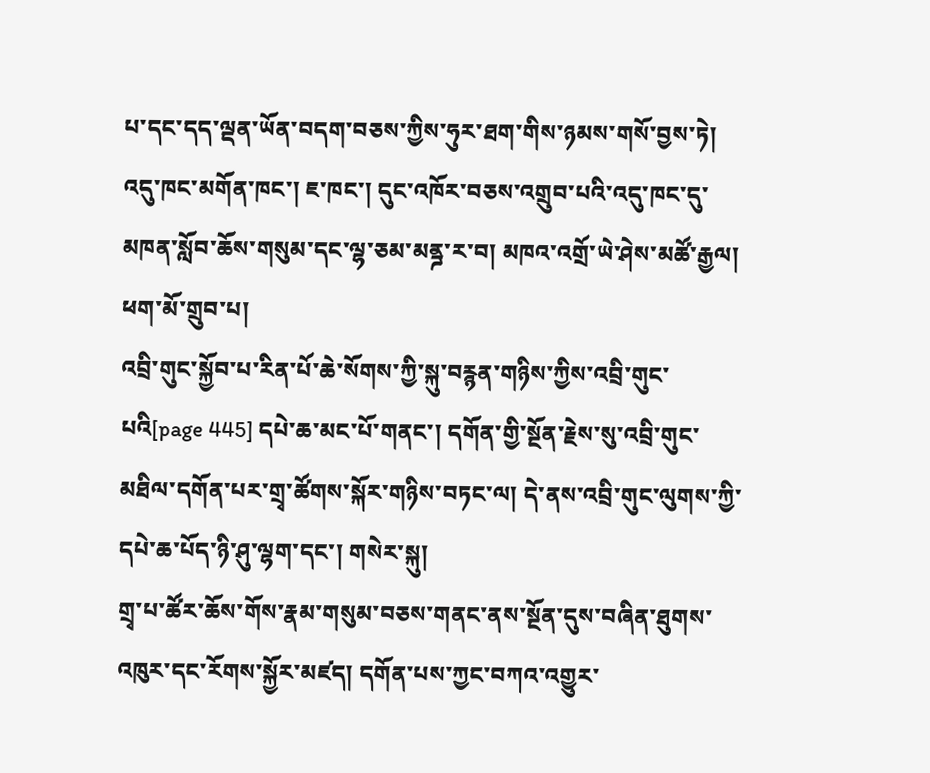པ་དང་དད་ལྡན་ཡོན་བདག་བཅས་ཀྱིས་ཧུར་ཐག་གིས་ཉམས་གསོ་བྱས་ཏེ། འདུ་ཁང་མགོན་ཁང་། ཇ་ཁང་། དུང་འཁོར་བཅས་འགྲུབ་པའི་འདུ་ཁང་དུ་མཁན་སློབ་ཆོས་གསུམ་དང་ལྷ་ཅམ་མནྜ་ར་བ། མཁའ་འགྲོ་ཡེ་ཤེས་མཚོ་རྒྱལ། ཕག་མོ་གྲུབ་པ།
འབྲི་གུང་སྐྱོབ་པ་རིན་པོ་ཆེ་སོགས་ཀྱི་སྐུ་བརྙན་གཉིས་ཀྱིས་འབྲི་གུང་པའི[page 445] དཔེ་ཆ་མང་པོ་གནང་། དགོན་གྱི་སྔོན་རྗེས་སུ་འབྲི་གུང་མཐིལ་དགོན་པར་གྲྭ་ཚོགས་སྐོར་གཉིས་བཏང་ལ། དེ་ནས་འབྲི་གུང་ལུགས་ཀྱི་དཔེ་ཆ་པོད་ཉི་ཤུ་ལྷག་དང་། གསེར་སྐུ།
གྲྭ་པ་ཚོར་ཆོས་གོས་རྣམ་གསུམ་བཅས་གནང་ནས་སྔོན་དུས་བཞིན་ཐུགས་འཁུར་དང་རོགས་སྐྱོར་མཛད། དགོན་པས་ཀྱང་བཀའ་འགྱུར་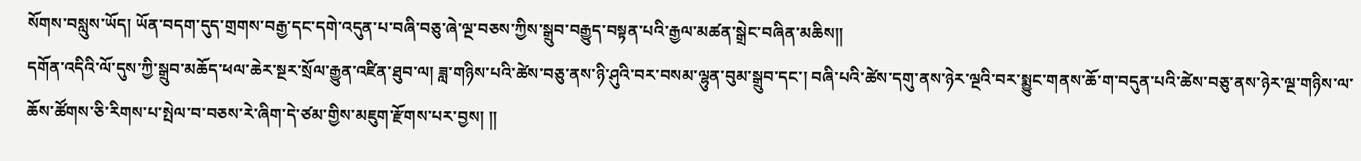སོགས་བསླུས་ཡོད། ཡོན་བདག་དུད་གྲགས་བརྒྱ་དང་དགེ་འདུན་པ་བཞི་བཅུ་ཞེ་ལྔ་བཅས་ཀྱིས་སྒྲུབ་བརྒྱུད་བསྟན་པའི་རྒྱལ་མཚན་སྒྲེང་བཞིན་མཆིས༎
དགོན་འདིའི་ལོ་དུས་ཀྱི་སྒྲུབ་མཆོད་ཕལ་ཆེར་སྔར་སྲོལ་རྒྱུན་འཛིན་ཐུབ་ལ། ཟླ་གཉིས་པའི་ཚེས་བཅུ་ནས་ཉི་ཤུའི་བར་བསམ་ལྷུན་བུམ་སྒྲུབ་དང་། བཞི་པའི་ཚེས་དགུ་ནས་ཉེར་ལྔའི་བར་སྨྱུང་གནས་ཆོ་ག་བདུན་པའི་ཚེས་བཅུ་ནས་ཉེར་ལྔ་གཉིས་ལ་ཆོས་ཚོགས་ཅི་རིགས་པ་སྤེལ་བ་བཅས་རེ་ཞིག་དེ་ཙམ་གྱིས་མཇུག་རྫོགས་པར་བྱས། ༎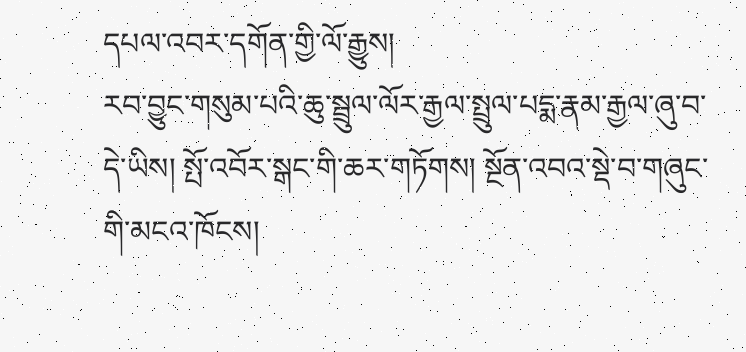དཔལ་འབར་དགོན་གྱི་ལོ་རྒྱུས།
རབ་བྱུང་གསུམ་པའི་ཆུ་སྦྲུལ་ལོར་རྒྱལ་སྤྲུལ་པདྨ་རྣམ་རྒྱལ་ཞུ་བ་དེ་ཡིས། སྤོ་འབོར་སྒང་གི་ཆར་གཏོགས། སྔོན་འབའ་སྡེ་བ་གཞུང་གི་མངའ་ཁོངས།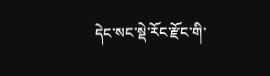དེང་སང་སྡེ་རོང་རྫོང་གི་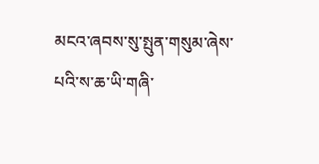མངའ་ཞབས་སུ་སྤུན་གསུམ་ཞེས་པའི་ས་ཆ་ཡི་གཞི་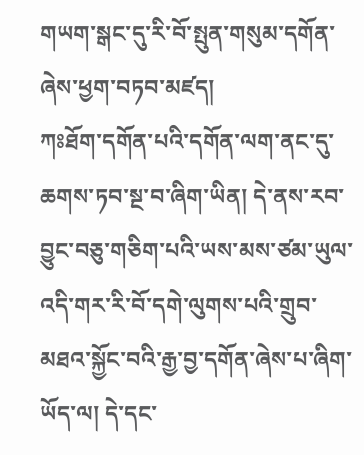གཡག་སྒང་དུ་རི་བོ་སྤུན་གསུམ་དགོན་ཞེས་ཕྱག་བཏབ་མཛད།
ཀཿཐོག་དགོན་པའི་དགོན་ལག་ནང་དུ་ཆགས་ཏབ་སྔ་བ་ཞིག་ཡིན། དེ་ནས་རབ་བྱུང་བཅུ་གཅིག་པའི་ཡས་མས་ཙམ་ཡུལ་འདི་གར་རི་བོ་དགེ་ལུགས་པའི་གྲུབ་མཐའ་སྐྱོང་བའི་རྒྱ་བྱ་དགོན་ཞེས་པ་ཞིག་ཡོད་ལ། དེ་དང་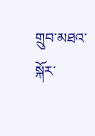གྲུབ་མཐའ་སྐོར་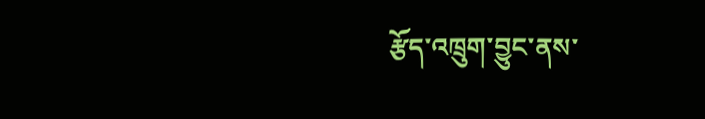རྩོད་འཁྲུག་བྱུང་ནས་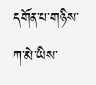དགོན་པ་གཉིས་ཀ་མེ་ཡིས་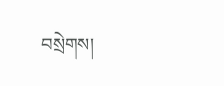བསྲེགས།